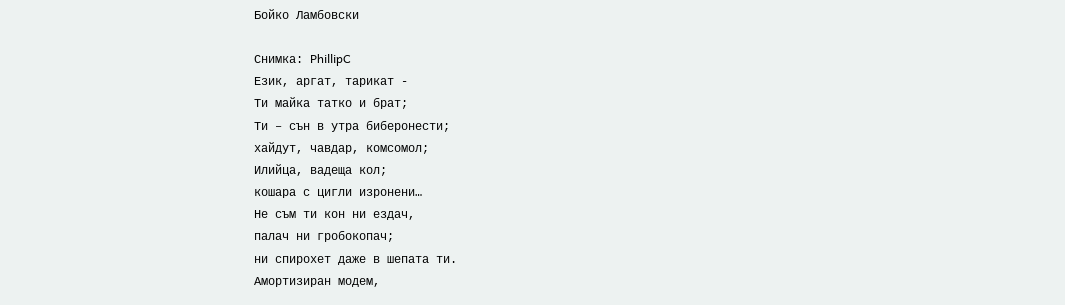Бойко Ламбовски

Снимка: PhillipC
Език, аргат, тарикат -
Ти майка татко и брат;
Ти – сън в утра биберонести;
хайдут, чавдар, комсомол;
Илийца, вадеща кол;
кошара с цигли изронени…
Не съм ти кон ни ездач,
палач ни гробокопач;
ни спирохет даже в шепата ти.
Амортизиран модем,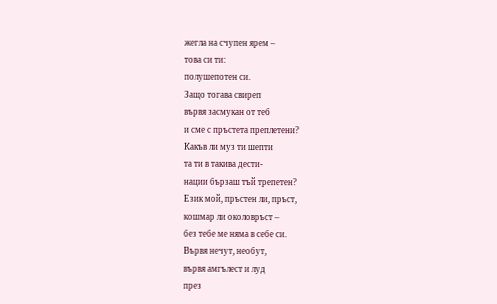жегла на счупен ярем –
това си ти:
полушепотен си.
Защо тогава свиреп
вървя засмукан от теб
и сме с пръстета преплетени?
Какъв ли муз ти шепти
та ти в такива дести-
нации бързаш тъй трепетен?
Език мой, пръстен ли, пръст,
кошмар ли околовръст –
без тебе ме няма в себе си.
Вървя нечут, необут,
вървя амгълест и луд
през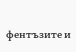фентъзите и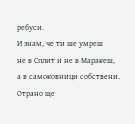ребуси.
И знам, че ти ше умреш
не в Сплит и не в Маракеш,
а в самоковници собствени.
Отрано ще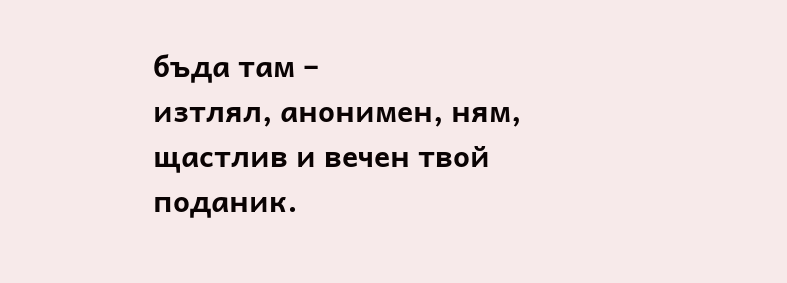бъда там –
изтлял, анонимен, ням,
щастлив и вечен твой поданик.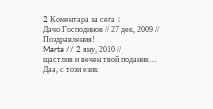2 Kоментара за сега ↓
Дачо Господинов // 27 дек, 2009 //
Поздравления!
Marta // 2 яну, 2010 //
щастлив и вечен твой поданик…
Даа, с този език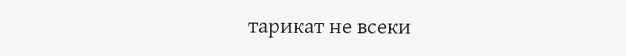тарикат не всеки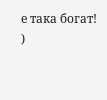е така богат!
)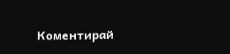Коментирай